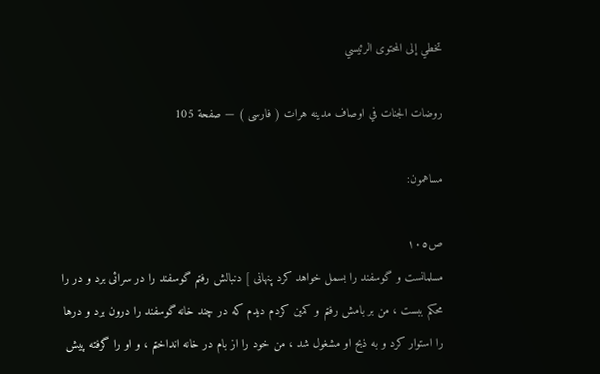تخطي إلى المحتوى الرئيسي

روضات الجنات في اوصاف مدينه هرات ( فارسى ) — صفحة 105

مساهمون:

ص١٠٥
مسلمانست و گوسفند را بسمل خواهد كرد پنهانى ] دنبالش رفتم گوسفند را در سرائى برد و در را محكم ببست ، من بر بامش رفتم و كمين كردم ديدم كه در چند خانه گوسفند را درون برد و درها را استوار كرد و به ذبح او مشغول شد ، من خود را از بام در خانه انداختم ، و او را گرفته پيش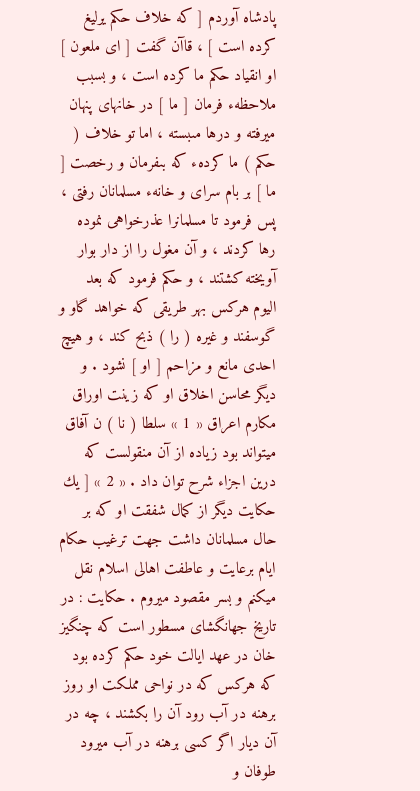پادشاه آوردم [ كه خلاف حكم يرليغ كرده است ] ، قاآن گفت [ اى ملعون ] او انقياد حكم ما كرده است ، و بسبب ملاحظهء فرمان [ ما ] در خانهاى پنهان ميرفته و درها مىبسته ، اما تو خلاف ( حكم ) ما كردهء كه بىفرمان و رخصت [ ما ] بر بام سراى و خانهء مسلمانان رفتى ، پس فرمود تا مسلمانرا عذرخواهى نموده رها كردند ، و آن مغول را از دار بوار آويخته كشتند ، و حكم فرمود كه بعد اليوم هركس بهر طريقى كه خواهد گاو و گوسفند و غيره ( را ) ذبح كند ، و هيچ احدى مانع و مزاحم [ او ] نشود . و ديگر محاسن اخلاق او كه زينت اوراق مكارم اعراق « 1 » سلطا ( نا ) ن آفاق ميتواند بود زياده از آن منقولست كه درين اجزاء شرح توان داد . « 2 » [ يك حكايت ديگر از كمال شفقت او كه بر حال مسلمانان داشت جهت ترغيب حكام ايام برعايت و عاطفت اهالى اسلام نقل ميكنم و بسر مقصود ميروم . حكايت : در تاريخ جهانگشاى مسطور است كه چنگيز خان در عهد ايالت خود حكم كرده بود كه هركس كه در نواحى مملكت او روز برهنه در آب رود آن را بكشند ، چه در آن ديار اگر كسى برهنه در آب ميرود طوفان و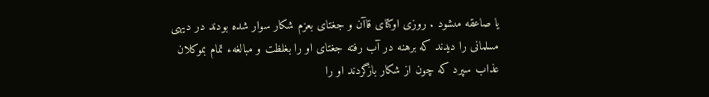يا صاعقه مىشود . روزى اوكتاى قاآن و جغتاى بعزم شكار سوار شده بودند در ديهى مسلمانى را ديدند كه برهنه در آب رفته جغتاى او را بغلظت و مبالغهء تمام بموكلان عذاب سپرد كه چون از شكار بازگردند او را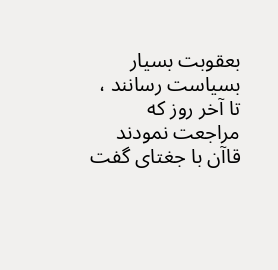بعقوبت بسيار بسياست رسانند ، تا آخر روز كه مراجعت نمودند قاآن با جغتاى گفت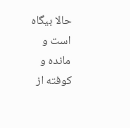حالا بيگاه است و مانده و كوفته از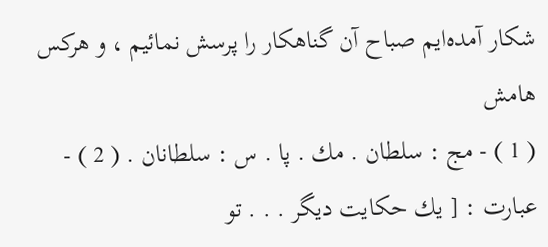شكار آمده‌ايم صباح آن گناهكار را پرسش نمائيم ، و هركس
هامش
( 1 ) - مج : سلطان . مك . پا . س : سلطانان . ( 2 ) - عبارت : [ يك حكايت ديگر . . . تو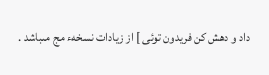داد و دهش كن فريدون توئى ] از زيادات نسخهء مج مىباشد .